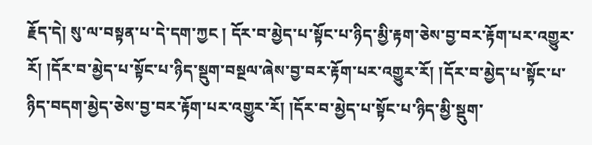རྗོད་དེ། སུ་ལ་བསྟན་པ་དེ་དག་ཀྱང ། དོར་བ་མྱེད་པ་སྟོང་པ་ཉིད་མྱི་རྟག་ཅེས་བྱ་བར་རྟོག་པར་འགྱུར་རོ། །དོར་བ་མྱེད་པ་སྟོང་པ་ཉིད་སྡུག་བསྔལ་ཞེས་བྱ་བར་རྟོག་པར་འགྱུར་རོ། །དོར་བ་མྱེད་པ་སྟོང་པ་ཉིད་བདག་མྱེད་ཅེས་བྱ་བར་རྟོག་པར་འགྱུར་རོ། །དོར་བ་མྱེད་པ་སྟོང་པ་ཉིད་མྱི་སྡུག་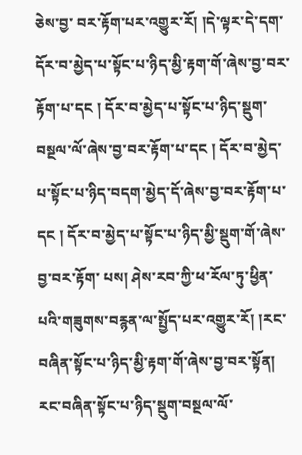ཅེས་བྱ་ བར་རྟོག་པར་འགྱུར་རོ། །དེ་ལྟར་དེ་དག་དོར་བ་མྱེད་པ་སྟོང་པ་ཉིད་མྱི་རྟག་གོ་ཞེས་བྱ་བར་རྟོག་པ་དང ། དོར་བ་མྱེད་པ་སྟོང་པ་ཉིད་སྡུག་བསྔལ་ལོ་ཞེས་བྱ་བར་རྟོག་པ་དང ། དོར་བ་མྱེད་པ་སྟོང་པ་ཉིད་བདག་མྱེད་དོ་ཞེས་བྱ་བར་རྟོག་པ་དང ། དོར་བ་མྱེད་པ་སྟོང་པ་ཉིད་མྱི་སྡུག་གོ་ཞེས་བྱ་བར་རྟོག་ པས། ཤེས་རབ་ཀྱི་ཕ་རོལ་ཏུ་ཕྱིན་པའི་གཟུགས་བརྙན་ལ་སྤྱོད་པར་འགྱུར་རོ། །རང་བཞིན་སྟོང་པ་ཉིད་མྱི་རྟག་གོ་ཞེས་བྱ་བར་སྟོན། རང་བཞིན་སྟོང་པ་ཉིད་སྡུག་བསྔལ་ལོ་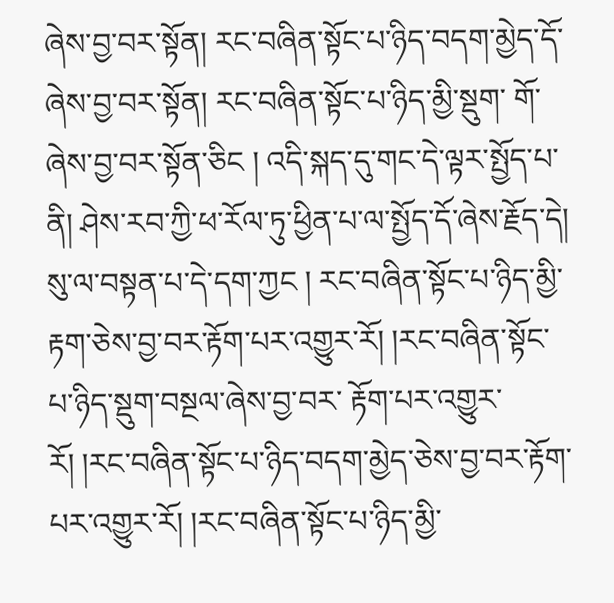ཞེས་བྱ་བར་སྟོན། རང་བཞིན་སྟོང་པ་ཉིད་བདག་མྱེད་དོ་ཞེས་བྱ་བར་སྟོན། རང་བཞིན་སྟོང་པ་ཉིད་མྱི་སྡུག་ གོ་ཞེས་བྱ་བར་སྟོན་ཅིང ། འདི་སྐད་དུ་གང་དེ་ལྟར་སྤྱོད་པ་ནི། ཤེས་རབ་ཀྱི་ཕ་རོལ་ཏུ་ཕྱིན་པ་ལ་སྤྱོད་དོ་ཞེས་རྗོད་དེ། སུ་ལ་བསྟན་པ་དེ་དག་ཀྱང ། རང་བཞིན་སྟོང་པ་ཉིད་མྱི་རྟག་ཅེས་བྱ་བར་རྟོག་པར་འགྱུར་རོ། །རང་བཞིན་སྟོང་པ་ཉིད་སྡུག་བསྔལ་ཞེས་བྱ་བར་ རྟོག་པར་འགྱུར་རོ། །རང་བཞིན་སྟོང་པ་ཉིད་བདག་མྱེད་ཅེས་བྱ་བར་རྟོག་པར་འགྱུར་རོ། །རང་བཞིན་སྟོང་པ་ཉིད་མྱི་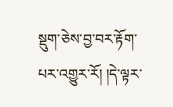སྡུག་ཅེས་བྱ་བར་རྟོག་པར་འགྱུར་རོ། །དེ་ལྟར་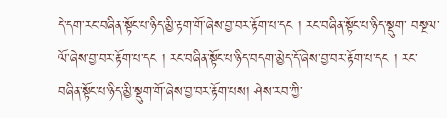དེ་དག་རང་བཞིན་སྟོང་པ་ཉིད་མྱི་རྟག་གོ་ཞེས་བྱ་བར་རྟོག་པ་དང ། རང་བཞིན་སྟོང་པ་ཉིད་སྡུག་ བསྔལ་ལོ་ཞེས་བྱ་བར་རྟོག་པ་དང ། རང་བཞིན་སྟོང་པ་ཉིད་བདག་མྱེད་དོ་ཞེས་བྱ་བར་རྟོག་པ་དང ། རང་བཞིན་སྟོང་པ་ཉིད་མྱི་སྡུག་གོ་ཞེས་བྱ་བར་རྟོག་པས། ཤེས་རབ་ཀྱི་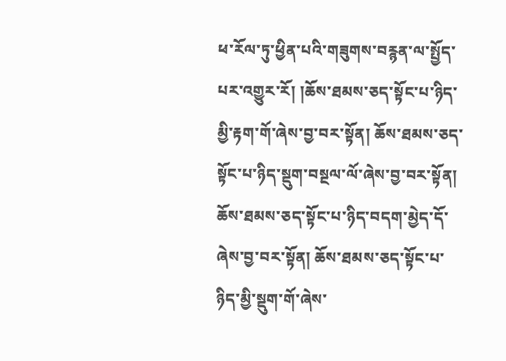ཕ་རོལ་ཏུ་ཕྱིན་པའི་གཟུགས་བརྙན་ལ་སྤྱོད་པར་འགྱུར་རོ། །ཆོས་ཐམས་ཅད་སྟོང་པ་ཉིད་ མྱི་རྟག་གོ་ཞེས་བྱ་བར་སྟོན། ཆོས་ཐམས་ཅད་སྟོང་པ་ཉིད་སྡུག་བསྔལ་ལོ་ཞེས་བྱ་བར་སྟོན། ཆོས་ཐམས་ཅད་སྟོང་པ་ཉིད་བདག་མྱེད་དོ་ཞེས་བྱ་བར་སྟོན། ཆོས་ཐམས་ཅད་སྟོང་པ་ཉིད་མྱི་སྡུག་གོ་ཞེས་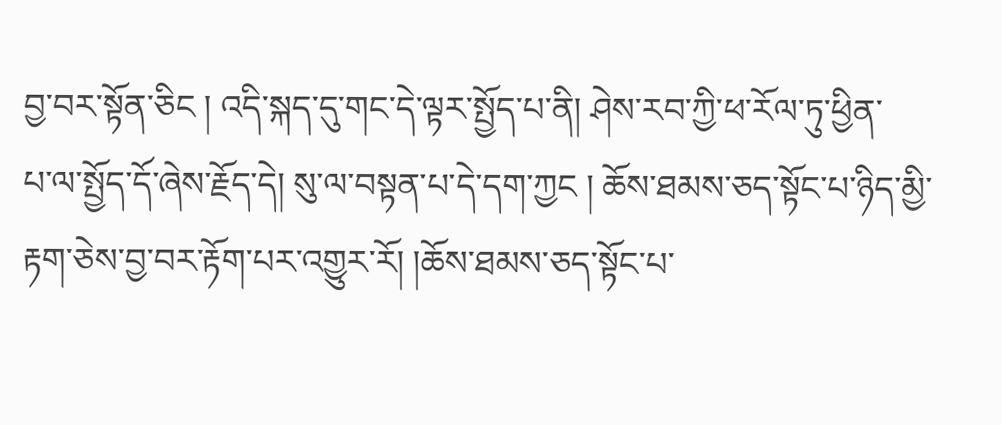བྱ་བར་སྟོན་ཅིང ། འདི་སྐད་དུ་གང་དེ་ལྟར་སྤྱོད་པ་ནི། ཤེས་རབ་ཀྱི་ཕ་རོལ་ཏུ་ཕྱིན་
པ་ལ་སྤྱོད་དོ་ཞེས་རྗོད་དེ། སུ་ལ་བསྟན་པ་དེ་དག་ཀྱང ། ཆོས་ཐམས་ཅད་སྟོང་པ་ཉིད་མྱི་རྟག་ཅེས་བྱ་བར་རྟོག་པར་འགྱུར་རོ། །ཆོས་ཐམས་ཅད་སྟོང་པ་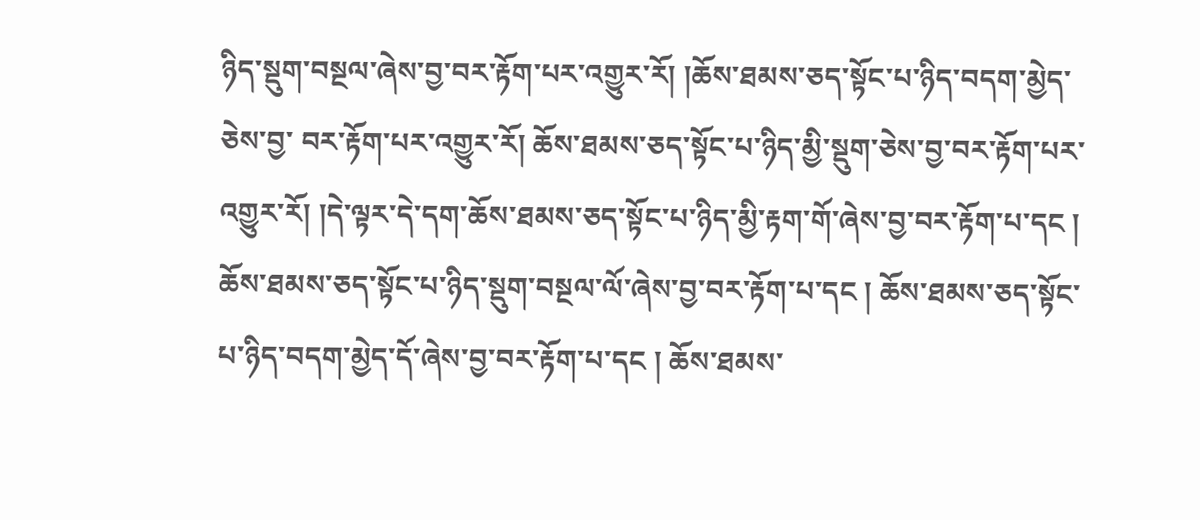ཉིད་སྡུག་བསྔལ་ཞེས་བྱ་བར་རྟོག་པར་འགྱུར་རོ། །ཆོས་ཐམས་ཅད་སྟོང་པ་ཉིད་བདག་མྱེད་ཅེས་བྱ་ བར་རྟོག་པར་འགྱུར་རོ། ཆོས་ཐམས་ཅད་སྟོང་པ་ཉིད་མྱི་སྡུག་ཅེས་བྱ་བར་རྟོག་པར་འགྱུར་རོ། །དེ་ལྟར་དེ་དག་ཆོས་ཐམས་ཅད་སྟོང་པ་ཉིད་མྱི་རྟག་གོ་ཞེས་བྱ་བར་རྟོག་པ་དང ། ཆོས་ཐམས་ཅད་སྟོང་པ་ཉིད་སྡུག་བསྔལ་ལོ་ཞེས་བྱ་བར་རྟོག་པ་དང ། ཆོས་ཐམས་ཅད་སྟོང་ པ་ཉིད་བདག་མྱེད་དོ་ཞེས་བྱ་བར་རྟོག་པ་དང ། ཆོས་ཐམས་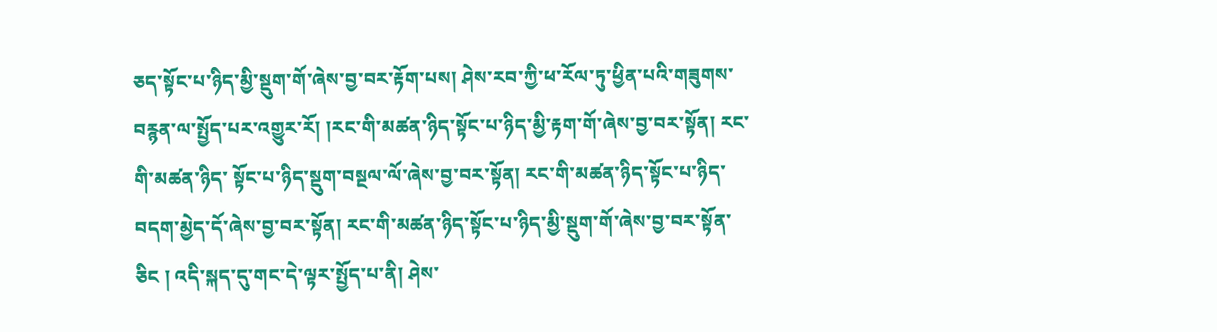ཅད་སྟོང་པ་ཉིད་མྱི་སྡུག་གོ་ཞེས་བྱ་བར་རྟོག་པས། ཤེས་རབ་ཀྱི་ཕ་རོལ་ཏུ་ཕྱིན་པའི་གཟུགས་བརྙན་ལ་སྤྱོད་པར་འགྱུར་རོ། །རང་གི་མཚན་ཉིད་སྟོང་པ་ཉིད་མྱི་རྟག་གོ་ཞེས་བྱ་བར་སྟོན། རང་གི་མཚན་ཉིད་ སྟོང་པ་ཉིད་སྡུག་བསྔལ་ལོ་ཞེས་བྱ་བར་སྟོན། རང་གི་མཚན་ཉིད་སྟོང་པ་ཉིད་བདག་མྱེད་དོ་ཞེས་བྱ་བར་སྟོན། རང་གི་མཚན་ཉིད་སྟོང་པ་ཉིད་མྱི་སྡུག་གོ་ཞེས་བྱ་བར་སྟོན་ཅིང ། འདི་སྐད་དུ་གང་དེ་ལྟར་སྤྱོད་པ་ནི། ཤེས་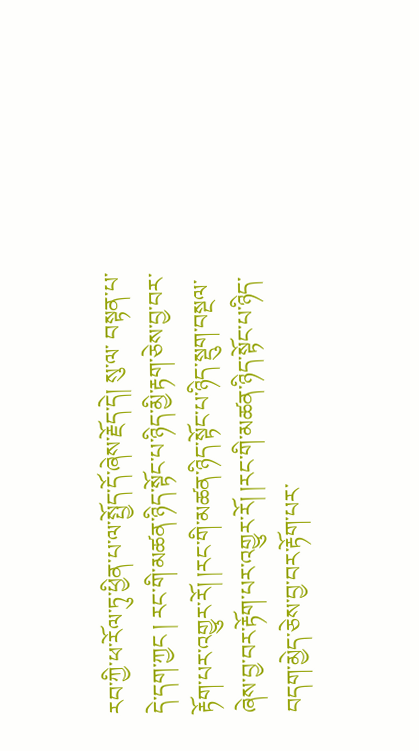རབ་ཀྱི་ཕ་རོལ་ཏུ་ཕྱིན་པ་ལ་སྤྱོད་དོ་ཞེས་རྗོད་དེ། སུ་ལ་ བསྟན་པ་དེ་དག་ཀྱང ། རང་གི་མཚན་ཉིད་སྟོང་པ་ཉིད་མྱི་རྟག་ཅེས་བྱ་བར་རྟོག་པར་འགྱུར་རོ། །རང་གི་མཚན་ཉིད་སྟོང་པ་ཉིད་སྡུག་བསྔལ་ཞེས་བྱ་བར་རྟོག་པར་འགྱུར་རོ། །རང་གི་མཚན་ཉིད་སྟོང་པ་ཉིད་བདག་མྱེད་ཅེས་བྱ་བར་རྟོག་པར་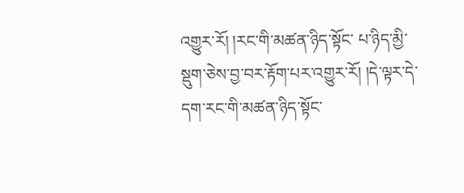འགྱུར་རོ། །རང་གི་མཚན་ཉིད་སྟོང་ པ་ཉིད་མྱི་སྡུག་ཅེས་བྱ་བར་རྟོག་པར་འགྱུར་རོ། །དེ་ལྟར་དེ་དག་རང་གི་མཚན་ཉིད་སྟོང་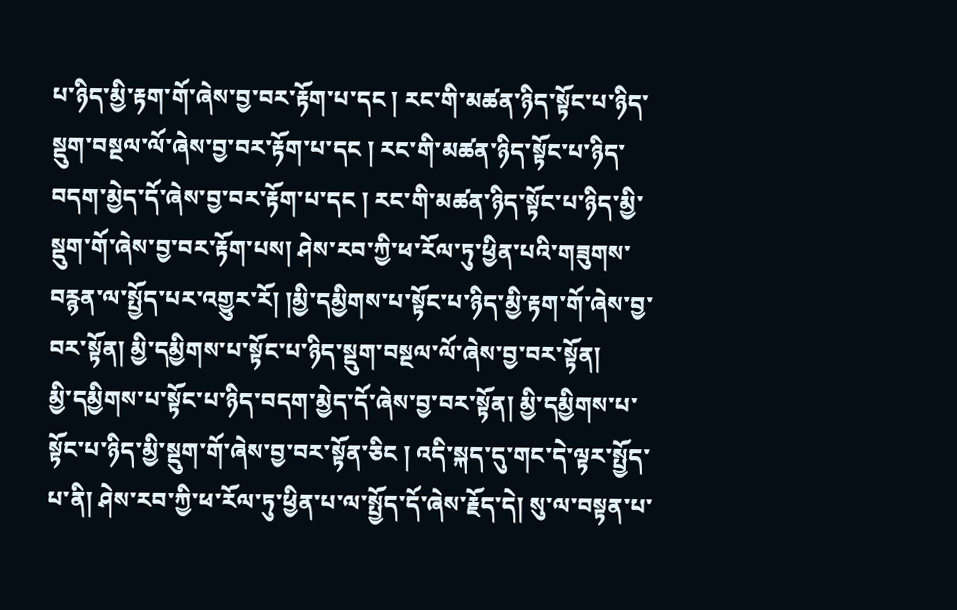པ་ཉིད་མྱི་རྟག་གོ་ཞེས་བྱ་བར་རྟོག་པ་དང ། རང་གི་མཚན་ཉིད་སྟོང་པ་ཉིད་སྡུག་བསྔལ་ལོ་ཞེས་བྱ་བར་རྟོག་པ་དང ། རང་གི་མཚན་ཉིད་སྟོང་པ་ཉིད་བདག་མྱེད་དོ་ཞེས་བྱ་བར་རྟོག་པ་དང ། རང་གི་མཚན་ཉིད་སྟོང་པ་ཉིད་མྱི་སྡུག་གོ་ཞེས་བྱ་བར་རྟོག་པས། ཤེས་རབ་ཀྱི་ཕ་རོལ་ཏུ་ཕྱིན་པའི་གཟུགས་བརྙན་ལ་སྤྱོད་པར་འགྱུར་རོ། །མྱི་དམྱིགས་པ་སྟོང་པ་ཉིད་མྱི་རྟག་གོ་ཞེས་བྱ་བར་སྟོན། མྱི་དམྱིགས་པ་སྟོང་པ་ཉིད་སྡུག་བསྔལ་ལོ་ཞེས་བྱ་བར་སྟོན།
མྱི་དམྱིགས་པ་སྟོང་པ་ཉིད་བདག་མྱེད་དོ་ཞེས་བྱ་བར་སྟོན། མྱི་དམྱིགས་པ་སྟོང་པ་ཉིད་མྱི་སྡུག་གོ་ཞེས་བྱ་བར་སྟོན་ཅིང ། འདི་སྐད་དུ་གང་དེ་ལྟར་སྤྱོད་པ་ནི། ཤེས་རབ་ཀྱི་ཕ་རོལ་ཏུ་ཕྱིན་པ་ལ་སྤྱོད་དོ་ཞེས་རྗོད་དེ། སུ་ལ་བསྟན་པ་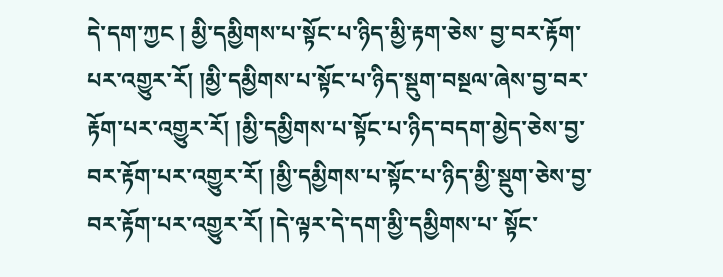དེ་དག་ཀྱང ། མྱི་དམྱིགས་པ་སྟོང་པ་ཉིད་མྱི་རྟག་ཅེས་ བྱ་བར་རྟོག་པར་འགྱུར་རོ། །མྱི་དམྱིགས་པ་སྟོང་པ་ཉིད་སྡུག་བསྔལ་ཞེས་བྱ་བར་རྟོག་པར་འགྱུར་རོ། །མྱི་དམྱིགས་པ་སྟོང་པ་ཉིད་བདག་མྱེད་ཅེས་བྱ་བར་རྟོག་པར་འགྱུར་རོ། །མྱི་དམྱིགས་པ་སྟོང་པ་ཉིད་མྱི་སྡུག་ཅེས་བྱ་བར་རྟོག་པར་འགྱུར་རོ། །དེ་ལྟར་དེ་དག་མྱི་དམྱིགས་པ་ སྟོང་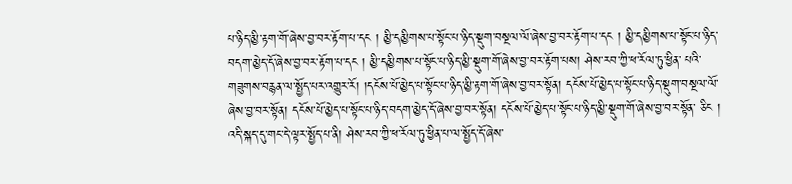པ་ཉིད་མྱི་རྟག་གོ་ཞེས་བྱ་བར་རྟོག་པ་དང ། མྱི་དམྱིགས་པ་སྟོང་པ་ཉིད་སྡུག་བསྔལ་ལོ་ཞེས་བྱ་བར་རྟོག་པ་དང ། མྱི་དམྱིགས་པ་སྟོང་པ་ཉིད་བདག་མྱེད་དོ་ཞེས་བྱ་བར་རྟོག་པ་དང ། མྱི་དམྱིགས་པ་སྟོང་པ་ཉིད་མྱི་སྡུག་གོ་ཞེས་བྱ་བར་རྟོག་པས། ཤེས་རབ་ཀྱི་ཕ་རོལ་ཏུ་ཕྱིན་ པའི་གཟུགས་བརྙན་ལ་སྤྱོད་པར་འགྱུར་རོ། །དངོས་པོ་མྱེད་པ་སྟོང་པ་ཉིད་མྱི་རྟག་གོ་ཞེས་བྱ་བར་སྟོན། དངོས་པོ་མྱེད་པ་སྟོང་པ་ཉིད་སྡུག་བསྔལ་ལོ་ཞེས་བྱ་བར་སྟོན། དངོས་པོ་མྱེད་པ་སྟོང་པ་ཉིད་བདག་མྱེད་དོ་ཞེས་བྱ་བར་སྟོན། དངོས་པོ་མྱེད་པ་སྟོང་པ་ཉིད་མྱི་སྡུག་གོ་ཞེས་བྱ་བར་སྟོན་ ཅིང ། འདི་སྐད་དུ་གང་དེ་ལྟར་སྤྱོད་པ་ནི། ཤེས་རབ་ཀྱི་ཕ་རོལ་ཏུ་ཕྱིན་པ་ལ་སྤྱོད་དོ་ཞེས་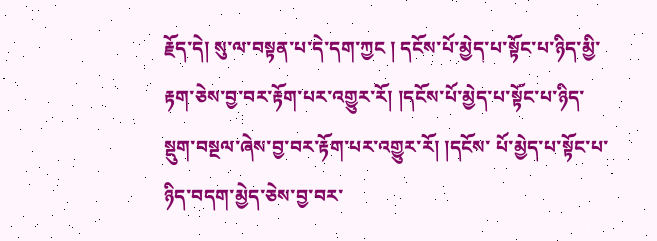རྗོད་དེ། སུ་ལ་བསྟན་པ་དེ་དག་ཀྱང ། དངོས་པོ་མྱེད་པ་སྟོང་པ་ཉིད་མྱི་རྟག་ཅེས་བྱ་བར་རྟོག་པར་འགྱུར་རོ། །དངོས་པོ་མྱེད་པ་སྟོང་པ་ཉིད་སྡུག་བསྔལ་ཞེས་བྱ་བར་རྟོག་པར་འགྱུར་རོ། །དངོས་ པོ་མྱེད་པ་སྟོང་པ་ཉིད་བདག་མྱེད་ཅེས་བྱ་བར་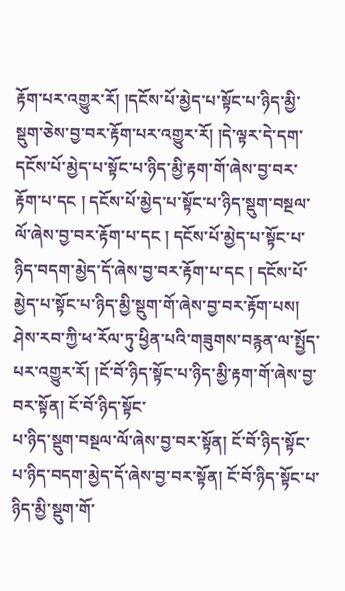རྟོག་པར་འགྱུར་རོ། །དངོས་པོ་མྱེད་པ་སྟོང་པ་ཉིད་མྱི་སྡུག་ཅེས་བྱ་བར་རྟོག་པར་འགྱུར་རོ། །དེ་ལྟར་དེ་དག་དངོས་པོ་མྱེད་པ་སྟོང་པ་ཉིད་མྱི་རྟག་གོ་ཞེས་བྱ་བར་རྟོག་པ་དང ། དངོས་པོ་མྱེད་པ་སྟོང་པ་ཉིད་སྡུག་བསྔལ་ལོ་ཞེས་བྱ་བར་རྟོག་པ་དང ། དངོས་པོ་མྱེད་པ་སྟོང་པ་ཉིད་བདག་མྱེད་དོ་ཞེས་བྱ་བར་རྟོག་པ་དང ། དངོས་པོ་མྱེད་པ་སྟོང་པ་ཉིད་མྱི་སྡུག་གོ་ཞེས་བྱ་བར་རྟོག་པས། ཤེས་རབ་ཀྱི་ཕ་རོལ་ཏུ་ཕྱིན་པའི་གཟུགས་བརྙན་ལ་སྤྱོད་པར་འགྱུར་རོ། །ངོ་བོ་ཉིད་སྟོང་པ་ཉིད་མྱི་རྟག་གོ་ཞེས་བྱ་བར་སྟོན། ངོ་བོ་ཉིད་སྟོང་
པ་ཉིད་སྡུག་བསྔལ་ལོ་ཞེས་བྱ་བར་སྟོན། ངོ་བོ་ཉིད་སྟོང་པ་ཉིད་བདག་མྱེད་དོ་ཞེས་བྱ་བར་སྟོན། ངོ་བོ་ཉིད་སྟོང་པ་ཉིད་མྱི་སྡུག་གོ་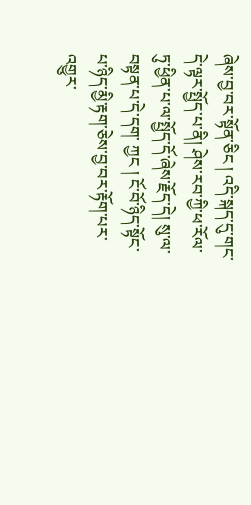ཞེས་བྱ་བར་སྟོན་ཅིང ། འདི་སྐད་དུ་གང་དེ་ལྟར་སྤྱོད་པ་ནི། ཤེས་རབ་ཀྱི་ཕ་རོལ་ཏུ་ཕྱིན་པ་ལ་སྤྱོད་དོ་ཞེས་རྗོད་དེ། སུ་ལ་བསྟན་པ་དེ་དག་ ཀྱང ། ངོ་བོ་ཉིད་སྟོང་པ་ཉིད་མྱི་རྟག་ཅེས་བྱ་བར་རྟོག་པར་འགྱུར་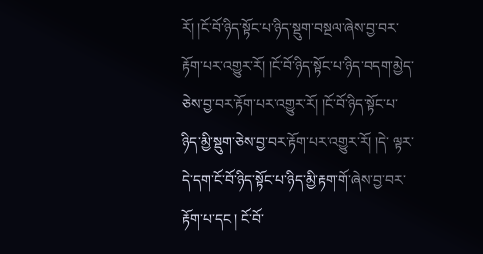རོ། །ངོ་བོ་ཉིད་སྟོང་པ་ཉིད་སྡུག་བསྔལ་ཞེས་བྱ་བར་རྟོག་པར་འགྱུར་རོ། །ངོ་བོ་ཉིད་སྟོང་པ་ཉིད་བདག་མྱེད་ཅེས་བྱ་བར་རྟོག་པར་འགྱུར་རོ། །ངོ་བོ་ཉིད་སྟོང་པ་ཉིད་མྱི་སྡུག་ཅེས་བྱ་བར་རྟོག་པར་འགྱུར་རོ། །དེ་ ལྟར་དེ་དག་ངོ་བོ་ཉིད་སྟོང་པ་ཉིད་མྱི་རྟག་གོ་ཞེས་བྱ་བར་རྟོག་པ་དང ། ངོ་བོ་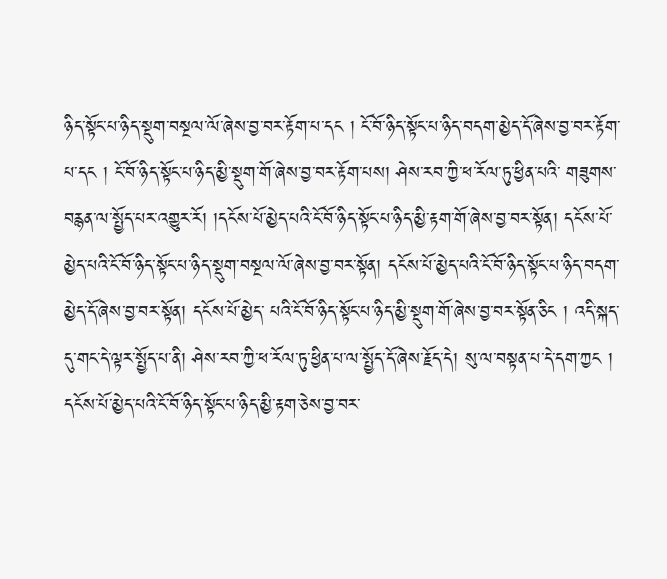ཉིད་སྟོང་པ་ཉིད་སྡུག་བསྔལ་ལོ་ཞེས་བྱ་བར་རྟོག་པ་དང ། ངོ་བོ་ཉིད་སྟོང་པ་ཉིད་བདག་མྱེད་དོ་ཞེས་བྱ་བར་རྟོག་པ་དང ། ངོ་བོ་ཉིད་སྟོང་པ་ཉིད་མྱི་སྡུག་གོ་ཞེས་བྱ་བར་རྟོག་པས། ཤེས་རབ་ཀྱི་ཕ་རོལ་ཏུ་ཕྱིན་པའི་ གཟུགས་བརྙན་ལ་སྤྱོད་པར་འགྱུར་རོ། །དངོས་པོ་མྱེད་པའི་ངོ་བོ་ཉིད་སྟོང་པ་ཉིད་མྱི་རྟག་གོ་ཞེས་བྱ་བར་སྟོན། དངོས་པོ་མྱེད་པའི་ངོ་བོ་ཉིད་སྟོང་པ་ཉིད་སྡུག་བསྔལ་ལོ་ཞེས་བྱ་བར་སྟོན། དངོས་པོ་མྱེད་པའི་ངོ་བོ་ཉིད་སྟོང་པ་ཉིད་བདག་མྱེད་དོ་ཞེས་བྱ་བར་སྟོན། དངོས་པོ་མྱེད་ པའི་ངོ་བོ་ཉིད་སྟོང་པ་ཉིད་མྱི་སྡུག་གོ་ཞེས་བྱ་བར་སྟོན་ཅིང ། འདི་སྐད་དུ་གང་དེ་ལྟར་སྤྱོད་པ་ནི། ཤེས་རབ་ཀྱི་ཕ་རོལ་ཏུ་ཕྱིན་པ་ལ་སྤྱོད་དོ་ཞེས་རྗོད་དེ། སུ་ལ་བསྟན་པ་དེ་དག་ཀྱང ། དངོས་པོ་མྱེད་པའི་ངོ་བོ་ཉིད་སྟོང་པ་ཉིད་མྱི་རྟག་ཅེས་བྱ་བར་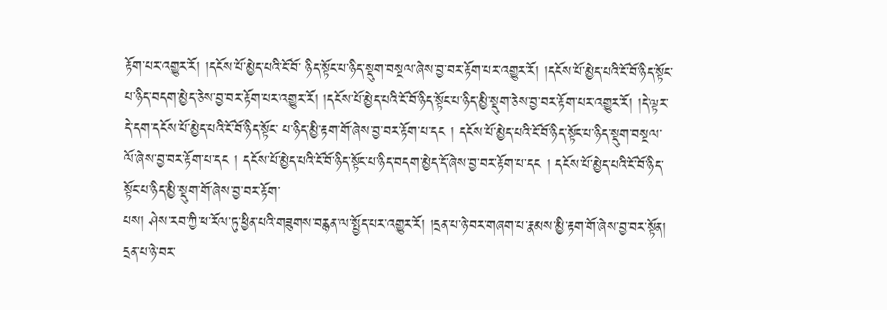རྟོག་པར་འགྱུར་རོ། །དངོས་པོ་མྱེད་པའི་ངོ་བོ་ ཉིད་སྟོང་པ་ཉིད་སྡུག་བསྔལ་ཞེས་བྱ་བར་རྟོག་པར་འགྱུར་རོ། །དངོས་པོ་མྱེད་པའི་ངོ་བོ་ཉིད་སྟོང་པ་ཉིད་བདག་མྱེད་ཅེས་བྱ་བར་རྟོག་པར་འགྱུར་རོ། །དངོས་པོ་མྱེད་པའི་ངོ་བོ་ཉིད་སྟོང་པ་ཉིད་མྱི་སྡུག་ཅེས་བྱ་བར་རྟོག་པར་འགྱུར་རོ། །དེ་ལྟར་དེ་དག་དངོས་པོ་མྱེད་པའི་ངོ་བོ་ཉིད་སྟོང་ པ་ཉིད་མྱི་རྟག་གོ་ཞེས་བྱ་བར་རྟོག་པ་དང ། དངོས་པོ་མྱེད་པའི་ངོ་བོ་ཉིད་སྟོང་པ་ཉིད་སྡུག་བསྔལ་ལོ་ཞེས་བྱ་བར་རྟོག་པ་དང ། དངོས་པོ་མྱེད་པའི་ངོ་བོ་ཉིད་སྟོང་པ་ཉིད་བདག་མྱེད་དོ་ཞེས་བྱ་བར་རྟོག་པ་དང ། དངོས་པོ་མྱེད་པའི་ངོ་བོ་ཉིད་སྟོང་པ་ཉིད་མྱི་སྡུག་གོ་ཞེས་བྱ་བར་རྟོག་
པས། ཤེས་རབ་ཀྱི་ཕ་རོལ་ཏུ་ཕྱིན་པའི་གཟུགས་བརྙན་ལ་སྤྱོད་པར་འགྱུར་རོ། །དྲན་པ་ཉེ་བར་གཞག་པ་རྣམས་མྱི་རྟག་གོ་ཞེས་བྱ་བར་སྟོན། དྲན་པ་ཉེ་བར་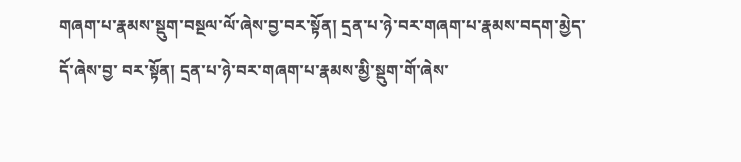གཞག་པ་རྣམས་སྡུག་བསྔལ་ལོ་ཞེས་བྱ་བར་སྟོན། དྲན་པ་ཉེ་བར་གཞག་པ་རྣམས་བདག་མྱེད་དོ་ཞེས་བྱ་ བར་སྟོན། དྲན་པ་ཉེ་བར་གཞག་པ་རྣམས་མྱི་སྡུག་གོ་ཞེས་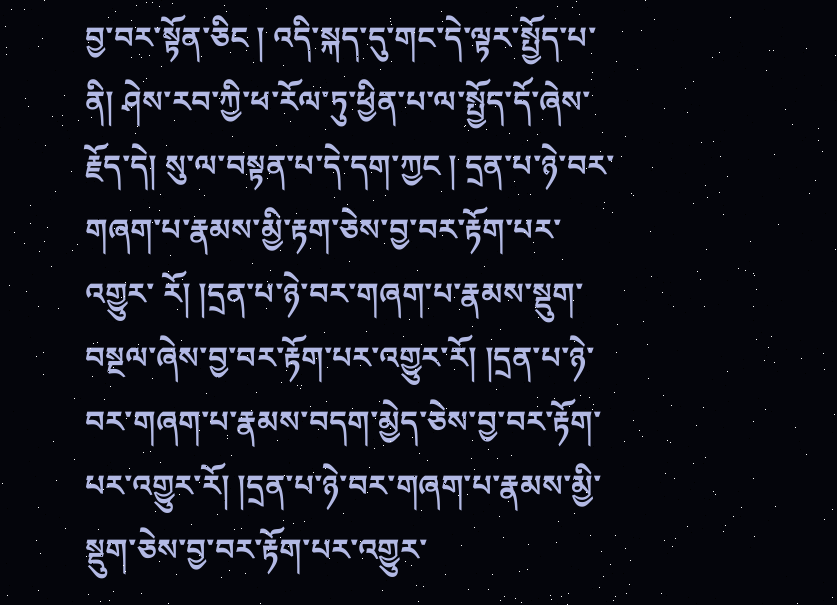བྱ་བར་སྟོན་ཅིང ། འདི་སྐད་དུ་གང་དེ་ལྟར་སྤྱོད་པ་ནི། ཤེས་རབ་ཀྱི་ཕ་རོལ་ཏུ་ཕྱིན་པ་ལ་སྤྱོད་དོ་ཞེས་རྗོད་དེ། སུ་ལ་བསྟན་པ་དེ་དག་ཀྱང ། དྲན་པ་ཉེ་བར་གཞག་པ་རྣམས་མྱི་རྟག་ཅེས་བྱ་བར་རྟོག་པར་འགྱུར་ རོ། །དྲན་པ་ཉེ་བར་གཞག་པ་རྣམས་སྡུག་བསྔལ་ཞེས་བྱ་བར་རྟོག་པར་འགྱུར་རོ། །དྲན་པ་ཉེ་བར་གཞག་པ་རྣམས་བདག་མྱེད་ཅེས་བྱ་བར་རྟོག་པར་འགྱུར་རོ། །དྲན་པ་ཉེ་བར་གཞག་པ་རྣམས་མྱི་སྡུག་ཅེས་བྱ་བར་རྟོག་པར་འགྱུར་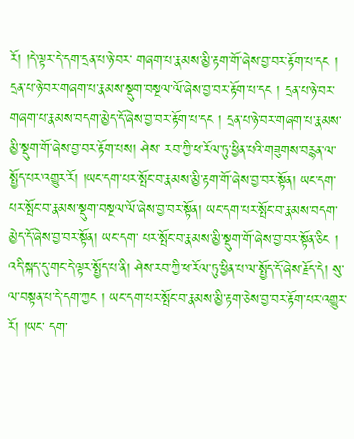རོ། །དེ་ལྟར་དེ་དག་དྲན་པ་ཉེ་བར་ གཞག་པ་རྣམས་མྱི་རྟག་གོ་ཞེས་བྱ་བར་རྟོག་པ་དང ། དྲན་པ་ཉེ་བར་གཞག་པ་རྣམས་སྡུག་བསྔལ་ལོ་ཞེས་བྱ་བར་རྟོག་པ་དང ། དྲན་པ་ཉེ་བར་གཞག་པ་རྣམས་བདག་མྱེད་དོ་ཞེས་བྱ་བར་རྟོག་པ་དང ། དྲན་པ་ཉེ་བར་གཞག་པ་རྣམས་མྱི་སྡུག་གོ་ཞེས་བྱ་བར་རྟོག་པས། ཤེས་ རབ་ཀྱི་ཕ་རོལ་ཏུ་ཕྱིན་པའི་གཟུགས་བརྙན་ལ་སྤྱོད་པར་འགྱུར་རོ། །ཡང་དག་པར་སྤོང་བ་རྣམས་མྱི་རྟག་གོ་ཞེས་བྱ་བར་སྟོན། ཡང་དག་པར་སྤོང་བ་རྣམས་སྡུག་བསྔལ་ལོ་ཞེས་བྱ་བར་སྟོན། ཡང་དག་པར་སྤོང་བ་རྣམས་བདག་མྱེད་དོ་ཞེས་བྱ་བར་སྟོན། ཡང་དག་ པར་སྤོང་བ་རྣམས་མྱི་སྡུག་གོ་ཞེས་བྱ་བར་སྟོན་ཅིང ། འདི་སྐད་དུ་གང་དེ་ལྟར་སྤྱོད་པ་ནི། ཤེས་རབ་ཀྱི་ཕ་རོལ་ཏུ་ཕྱིན་པ་ལ་སྤྱོད་དོ་ཞེས་རྗོད་དེ། སུ་ལ་བསྟན་པ་དེ་དག་ཀྱང ། ཡང་དག་པར་སྤོང་བ་རྣམས་མྱི་རྟག་ཅེས་བྱ་བར་རྟོག་པར་འགྱུར་རོ། །ཡང་ དག་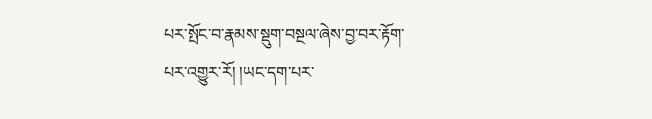པར་སྤོང་བ་རྣམས་སྡུག་བསྔལ་ཞེས་བྱ་བར་རྟོག་པར་འགྱུར་རོ། །ཡང་དག་པར་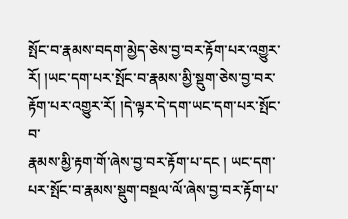སྤོང་བ་རྣམས་བདག་མྱེད་ཅེས་བྱ་བར་རྟོག་པར་འགྱུར་རོ། །ཡང་དག་པར་སྤོང་བ་རྣམས་མྱི་སྡུག་ཅེས་བྱ་བར་རྟོག་པར་འགྱུར་རོ། །དེ་ལྟར་དེ་དག་ཡང་དག་པར་སྤོང་བ་
རྣམས་མྱི་རྟག་གོ་ཞེས་བྱ་བར་རྟོག་པ་དང ། ཡང་དག་པར་སྤོང་བ་རྣམས་སྡུག་བསྔལ་ལོ་ཞེས་བྱ་བར་རྟོག་པ་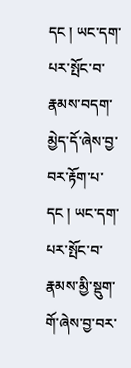དང ། ཡང་དག་པར་སྤོང་བ་རྣམས་བདག་མྱེད་དོ་ཞེས་བྱ་བར་རྟོག་པ་དང ། ཡང་དག་པར་སྤོང་བ་རྣམས་མྱི་སྡུག་གོ་ཞེས་བྱ་བར་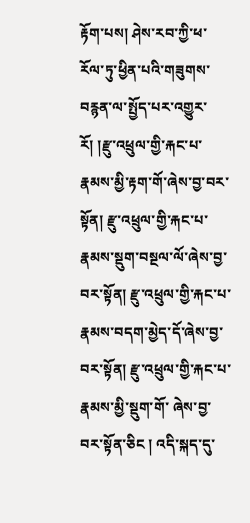རྟོག་པས། ཤེས་རབ་ཀྱི་ཕ་ རོལ་ཏུ་ཕྱིན་པའི་གཟུགས་བརྙན་ལ་སྤྱོད་པར་འགྱུར་རོ། །རྫུ་འཕྲུལ་གྱི་རྐང་པ་རྣམས་མྱི་རྟག་གོ་ཞེས་བྱ་བར་སྟོན། རྫུ་འཕྲུལ་གྱི་རྐང་པ་རྣམས་སྡུག་བསྔལ་ལོ་ཞེས་བྱ་བར་སྟོན། རྫུ་འཕྲུལ་གྱི་རྐང་པ་རྣམས་བདག་མྱེད་དོ་ཞེས་བྱ་བར་སྟོན། རྫུ་འཕྲུལ་གྱི་རྐང་པ་རྣམས་མྱི་སྡུག་གོ་ ཞེས་བྱ་བར་སྟོན་ཅིང ། འདི་སྐད་དུ་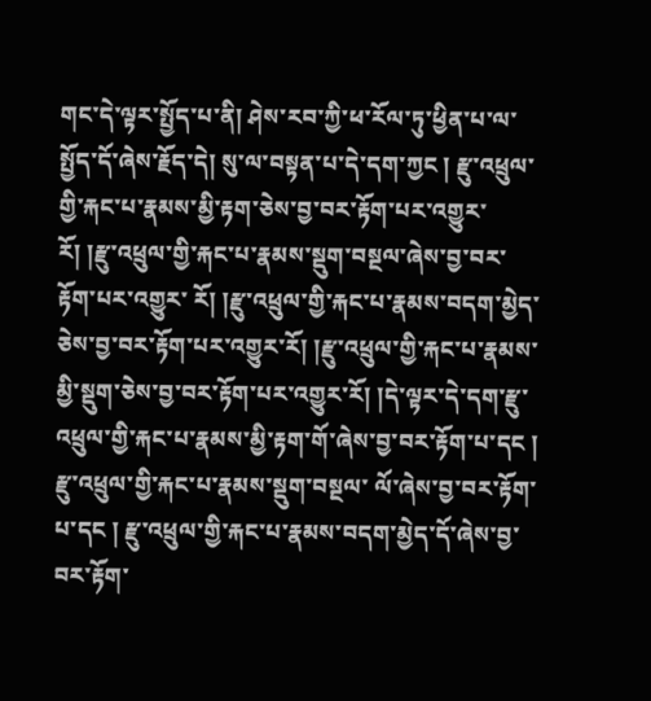གང་དེ་ལྟར་སྤྱོད་པ་ནི། ཤེས་རབ་ཀྱི་ཕ་རོལ་ཏུ་ཕྱིན་པ་ལ་སྤྱོད་དོ་ཞེས་རྗོད་དེ། སུ་ལ་བསྟན་པ་དེ་དག་ཀྱང ། རྫུ་འཕྲུལ་གྱི་རྐང་པ་རྣམས་མྱི་རྟག་ཅེས་བྱ་བར་རྟོག་པར་འགྱུར་རོ། །རྫུ་འཕྲུལ་གྱི་རྐང་པ་རྣམས་སྡུག་བསྔལ་ཞེས་བྱ་བར་རྟོག་པར་འགྱུར་ རོ། །རྫུ་འཕྲུལ་གྱི་རྐང་པ་རྣམས་བདག་མྱེད་ཅེས་བྱ་བར་རྟོག་པར་འགྱུར་རོ། །རྫུ་འཕྲུལ་གྱི་རྐང་པ་རྣམས་མྱི་སྡུག་ཅེས་བྱ་བར་རྟོག་པར་འགྱུར་རོ། །དེ་ལྟར་དེ་དག་རྫུ་འཕྲུལ་གྱི་རྐང་པ་རྣམས་མྱི་རྟག་གོ་ཞེས་བྱ་བར་རྟོག་པ་དང ། རྫུ་འཕྲུལ་གྱི་རྐང་པ་རྣམས་སྡུག་བསྔལ་ ལོ་ཞེས་བྱ་བར་རྟོག་པ་དང ། རྫུ་འཕྲུལ་གྱི་རྐང་པ་རྣམས་བདག་མྱེད་དོ་ཞེས་བྱ་བར་རྟོག་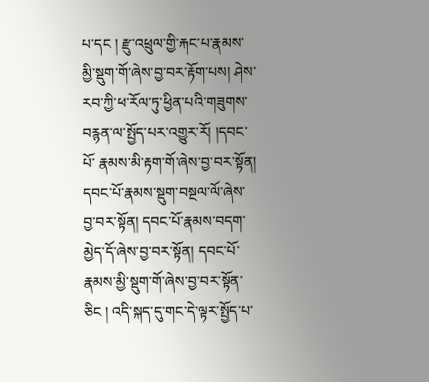པ་དང ། རྫུ་འཕྲུལ་གྱི་རྐང་པ་རྣམས་མྱི་སྡུག་གོ་ཞེས་བྱ་བར་རྟོག་པས། ཤེས་རབ་ཀྱི་ཕ་རོལ་ཏུ་ཕྱིན་པའི་གཟུགས་བརྙན་ལ་སྤྱོད་པར་འགྱུར་རོ། །དབང་པོ་ རྣམས་མི་རྟག་གོ་ཞེས་བྱ་བར་སྟོན། དབང་པོ་རྣམས་སྡུག་བསྔལ་ལོ་ཞེས་བྱ་བར་སྟོན། དབང་པོ་རྣམས་བདག་མྱེད་དོ་ཞེས་བྱ་བར་སྟོན། དབང་པོ་རྣམས་མྱི་སྡུག་གོ་ཞེས་བྱ་བར་སྟོན་ཅིང ། འདི་སྐད་དུ་གང་དེ་ལྟར་སྤྱོད་པ་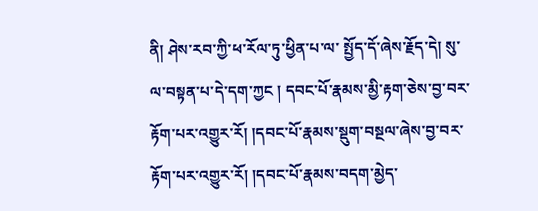ནི། ཤེས་རབ་ཀྱི་ཕ་རོལ་ཏུ་ཕྱིན་པ་ལ་ སྤྱོད་དོ་ཞེས་རྗོད་དེ། སུ་ལ་བསྟན་པ་དེ་དག་ཀྱང ། དབང་པོ་རྣམས་མྱི་རྟག་ཅེས་བྱ་བར་རྟོག་པར་འགྱུར་རོ། །དབང་པོ་རྣམས་སྡུག་བསྔལ་ཞེས་བྱ་བར་རྟོག་པར་འགྱུར་རོ། །དབང་པོ་རྣམས་བདག་མྱེད་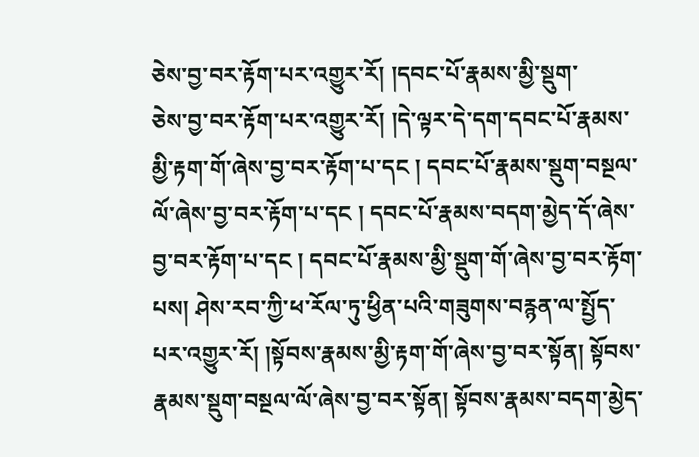ཅེས་བྱ་བར་རྟོག་པར་འགྱུར་རོ། །དབང་པོ་རྣམས་མྱི་སྡུག་
ཅེས་བྱ་བར་རྟོག་པར་འགྱུར་རོ། །དེ་ལྟར་དེ་དག་དབང་པོ་རྣམས་མྱི་རྟག་གོ་ཞེས་བྱ་བར་རྟོག་པ་དང ། དབང་པོ་རྣམས་སྡུག་བསྔལ་ལོ་ཞེས་བྱ་བར་རྟོག་པ་དང ། དབང་པོ་རྣམས་བདག་མྱེད་དོ་ཞེས་བྱ་བར་རྟོག་པ་དང ། དབང་པོ་རྣམས་མྱི་སྡུག་གོ་ཞེས་བྱ་བར་རྟོག་པས། ཤེས་རབ་ཀྱི་ཕ་རོལ་ཏུ་ཕྱིན་པའི་གཟུགས་བརྙན་ལ་སྤྱོད་པར་འགྱུར་རོ། །སྟོབས་རྣམས་མྱི་རྟག་གོ་ཞེས་བྱ་བར་སྟོན། སྟོབས་རྣམས་སྡུག་བསྔལ་ལོ་ཞེས་བྱ་བར་སྟོན། སྟོབས་རྣམས་བདག་མྱེད་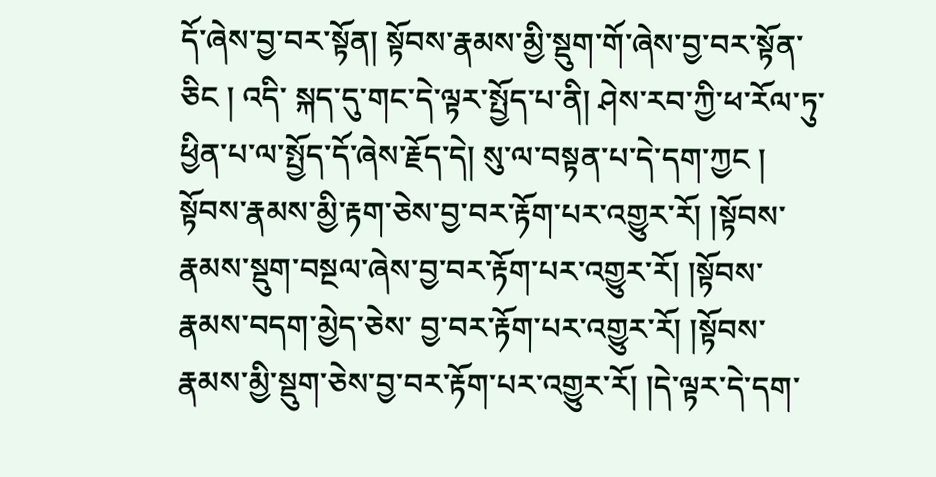དོ་ཞེས་བྱ་བར་སྟོན། སྟོབས་རྣམས་མྱི་སྡུག་གོ་ཞེས་བྱ་བར་སྟོན་ཅིང ། འདི་ སྐད་དུ་གང་དེ་ལྟར་སྤྱོད་པ་ནི། ཤེས་རབ་ཀྱི་ཕ་རོལ་ཏུ་ཕྱིན་པ་ལ་སྤྱོད་དོ་ཞེས་རྗོད་དེ། སུ་ལ་བསྟན་པ་དེ་དག་ཀྱང ། སྟོབས་རྣམས་མྱི་རྟག་ཅེས་བྱ་བར་རྟོག་པར་འགྱུར་རོ། །སྟོབས་རྣམས་སྡུག་བསྔལ་ཞེས་བྱ་བར་རྟོག་པར་འགྱུར་རོ། །སྟོབས་རྣམས་བདག་མྱེད་ཅེས་ བྱ་བར་རྟོག་པར་འགྱུར་རོ། །སྟོབས་རྣམས་མྱི་སྡུག་ཅེས་བྱ་བར་རྟོག་པར་འགྱུར་རོ། །དེ་ལྟར་དེ་དག་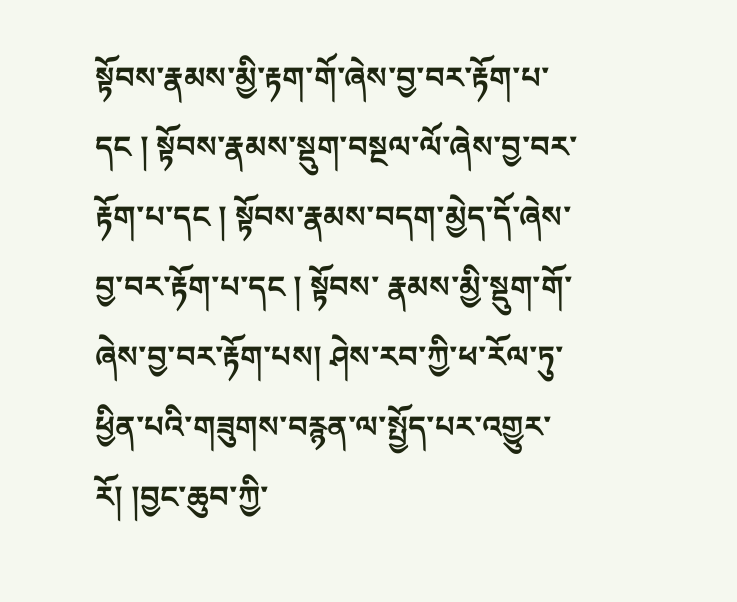སྟོབས་རྣམས་མྱི་རྟག་གོ་ཞེས་བྱ་བར་རྟོག་པ་དང ། སྟོབས་རྣམས་སྡུག་བསྔལ་ལོ་ཞེས་བྱ་བར་རྟོག་པ་དང ། སྟོབས་རྣམས་བདག་མྱེད་དོ་ཞེས་བྱ་བར་རྟོག་པ་དང ། སྟོབས་ རྣམས་མྱི་སྡུག་གོ་ཞེས་བྱ་བར་རྟོག་པས། ཤེས་རབ་ཀྱི་ཕ་རོལ་ཏུ་ཕྱིན་པའི་གཟུགས་བརྙན་ལ་སྤྱོད་པར་འགྱུར་རོ། །བྱང་ཆུབ་ཀྱི་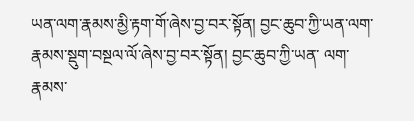ཡན་ལག་རྣམས་མྱི་རྟག་གོ་ཞེས་བྱ་བར་སྟོན། བྱང་ཆུབ་ཀྱི་ཡན་ལག་རྣམས་སྡུག་བསྔལ་ལོ་ཞེས་བྱ་བར་སྟོན། བྱང་ཆུབ་ཀྱི་ཡན་ ལག་རྣམས་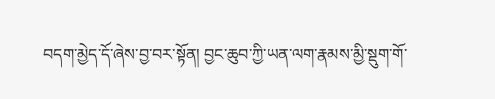བདག་མྱེད་དོ་ཞེས་བྱ་བར་སྟོན། བྱང་ཆུབ་ཀྱི་ཡན་ལག་རྣམས་མྱི་སྡུག་གོ་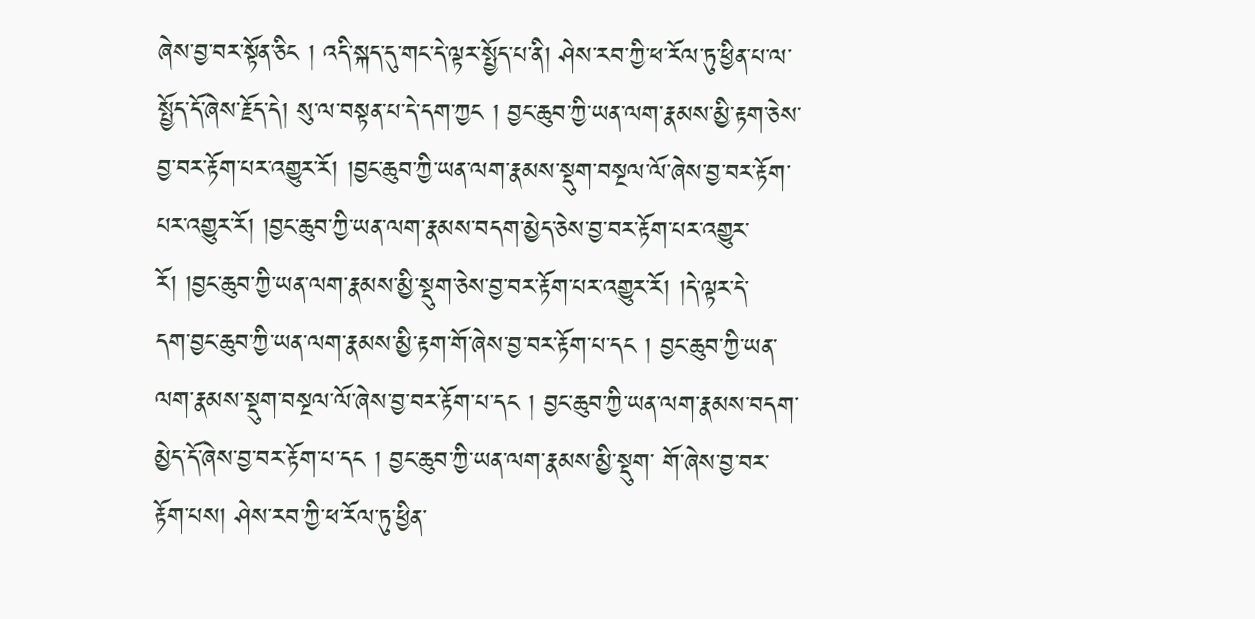ཞེས་བྱ་བར་སྟོན་ཅིང ། འདི་སྐད་དུ་གང་དེ་ལྟར་སྤྱོད་པ་ནི། ཤེས་རབ་ཀྱི་ཕ་རོལ་ཏུ་ཕྱིན་པ་ལ་སྤྱོད་དོ་ཞེས་རྗོད་དེ། སུ་ལ་བསྟན་པ་དེ་དག་ཀྱང ། བྱང་ཆུབ་ཀྱི་ཡན་ལག་རྣམས་མྱི་རྟག་ཅེས་ བྱ་བར་རྟོག་པར་འགྱུར་རོ། །བྱང་ཆུབ་ཀྱི་ཡན་ལག་རྣམས་སྡུག་བསྔལ་ལོ་ཞེས་བྱ་བར་རྟོག་པར་འགྱུར་རོ། །བྱང་ཆུབ་ཀྱི་ཡན་ལག་རྣམས་བདག་མྱེད་ཅེས་བྱ་བར་རྟོག་པར་འགྱུར་རོ། །བྱང་ཆུབ་ཀྱི་ཡན་ལག་རྣམས་མྱི་སྡུག་ཅེས་བྱ་བར་རྟོག་པར་འགྱུར་རོ། །དེ་ལྟར་དེ་
དག་བྱང་ཆུབ་ཀྱི་ཡན་ལག་རྣམས་མྱི་རྟག་གོ་ཞེས་བྱ་བར་རྟོག་པ་དང ། བྱང་ཆུབ་ཀྱི་ཡན་ལག་རྣམས་སྡུག་བསྔལ་ལོ་ཞེས་བྱ་བར་རྟོག་པ་དང ། བྱང་ཆུབ་ཀྱི་ཡན་ལག་རྣམས་བདག་མྱེད་དོ་ཞེས་བྱ་བར་རྟོག་པ་དང ། བྱང་ཆུབ་ཀྱི་ཡན་ལག་རྣམས་མྱི་སྡུག་ གོ་ཞེས་བྱ་བར་རྟོག་པས། ཤེས་རབ་ཀྱི་ཕ་རོལ་ཏུ་ཕྱིན་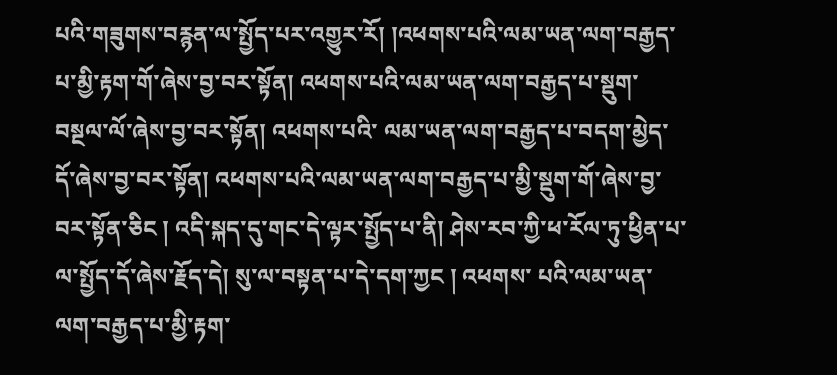པའི་གཟུགས་བརྙན་ལ་སྤྱོད་པར་འགྱུར་རོ། །འཕགས་པའི་ལམ་ཡན་ལག་བརྒྱད་པ་མྱི་རྟག་གོ་ཞེས་བྱ་བར་སྟོན། འཕགས་པའི་ལམ་ཡན་ལག་བརྒྱད་པ་སྡུག་བསྔལ་ལོ་ཞེས་བྱ་བར་སྟོན། འཕགས་པའི་ ལམ་ཡན་ལག་བརྒྱད་པ་བདག་མྱེད་དོ་ཞེས་བྱ་བར་སྟོན། འཕགས་པའི་ལམ་ཡན་ལག་བརྒྱད་པ་མྱི་སྡུག་གོ་ཞེས་བྱ་བར་སྟོན་ཅིང ། འདི་སྐད་དུ་གང་དེ་ལྟར་སྤྱོད་པ་ནི། ཤེས་རབ་ཀྱི་ཕ་རོལ་ཏུ་ཕྱིན་པ་ལ་སྤྱོད་དོ་ཞེས་རྗོད་དེ། སུ་ལ་བསྟན་པ་དེ་དག་ཀྱང ། འཕགས་ པའི་ལམ་ཡན་ལག་བརྒྱད་པ་མྱི་རྟག་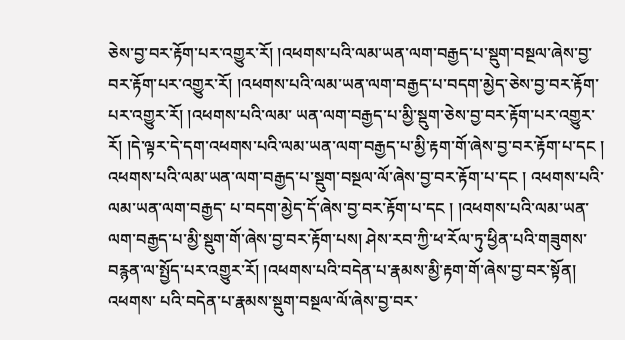ཅེས་བྱ་བར་རྟོག་པར་འགྱུར་རོ། །འཕགས་པའི་ལམ་ཡན་ལག་བརྒྱད་པ་སྡུག་བསྔལ་ཞེས་བྱ་བར་རྟོག་པར་འགྱུར་རོ། །འཕགས་པའི་ལམ་ཡན་ལག་བརྒྱད་པ་བདག་མྱེད་ཅེས་བྱ་བར་རྟོག་པར་འགྱུར་རོ། །འཕགས་པའི་ལམ་ ཡན་ལག་བརྒྱད་པ་མྱི་སྡུག་ཅེས་བྱ་བར་རྟོག་པར་འགྱུར་རོ། །དེ་ལྟར་དེ་དག་འཕགས་པའི་ལམ་ཡན་ལག་བརྒྱད་པ་མྱི་རྟག་གོ་ཞེས་བྱ་བར་རྟོག་པ་དང ། འཕགས་པའི་ལམ་ཡན་ལག་བརྒྱད་པ་སྡུག་བསྔལ་ལོ་ཞེས་བྱ་བར་རྟོག་པ་དང ། འཕགས་པའི་ལམ་ཡན་ལག་བརྒྱད་ པ་བདག་མྱེད་དོ་ཞེས་བྱ་བར་རྟོག་པ་དང ། །འཕགས་པའི་ལམ་ཡན་ལག་བརྒྱད་པ་མྱི་སྡུག་གོ་ཞེས་བྱ་བར་རྟོག་པས། ཤེས་རབ་ཀྱི་ཕ་རོལ་ཏུ་ཕྱིན་པའི་གཟུགས་བརྙན་ལ་སྤྱོད་པར་འགྱུར་རོ། །འཕགས་པའི་བདེན་པ་རྣམས་མྱི་རྟག་གོ་ཞེས་བྱ་བར་སྟོན། འཕགས་ པའི་བདེན་པ་རྣམས་སྡུག་བསྔལ་ལོ་ཞེས་བྱ་བར་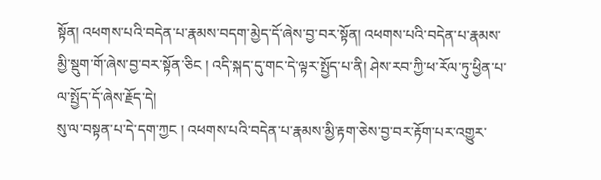སྟོན། འཕགས་པའི་བདེན་པ་རྣམས་བདག་མྱེད་དོ་ཞེས་བྱ་བར་སྟོན། འཕགས་པའི་བདེན་པ་རྣམས་མྱི་སྡུག་གོ་ཞེས་བྱ་བར་སྟོན་ཅིང ། འདི་སྐད་དུ་གང་དེ་ལྟར་སྤྱོད་པ་ནི། ཤེས་རབ་ཀྱི་ཕ་རོལ་ཏུ་ཕྱིན་པ་ལ་སྤྱོད་དོ་ཞེས་རྗོད་དེ།
སུ་ལ་བསྟན་པ་དེ་དག་ཀྱང ། འཕགས་པའི་བདེན་པ་རྣམས་མྱི་རྟག་ཅེས་བྱ་བར་རྟོག་པར་འགྱུར་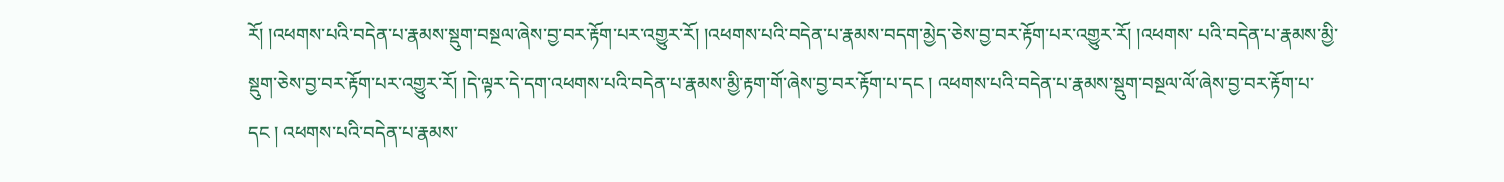རོ། །འཕགས་པའི་བདེན་པ་རྣམས་སྡུག་བསྔལ་ཞེས་བྱ་བར་རྟོག་པར་འགྱུར་རོ། །འཕགས་པའི་བདེན་པ་རྣམས་བདག་མྱེད་ཅེས་བྱ་བར་རྟོག་པར་འགྱུར་རོ། །འཕགས་ པའི་བདེན་པ་རྣམས་མྱི་སྡུག་ཅེས་བྱ་བར་རྟོག་པར་འགྱུར་རོ། །དེ་ལྟར་དེ་དག་འཕགས་པའི་བདེན་པ་རྣམས་མྱི་རྟག་གོ་ཞེས་བྱ་བར་རྟོག་པ་དང ། འཕགས་པའི་བདེན་པ་རྣམས་སྡུག་བསྔལ་ལོ་ཞེས་བྱ་བར་རྟོག་པ་དང ། འཕགས་པའི་བདེན་པ་རྣམས་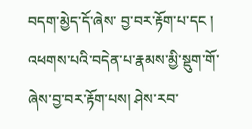བདག་མྱེད་དོ་ཞེས་ བྱ་བར་རྟོག་པ་དང ། འཕགས་པའི་བདེན་པ་རྣམས་མྱི་སྡུག་གོ་ཞེས་བྱ་བར་རྟོག་པས། ཤེས་རབ་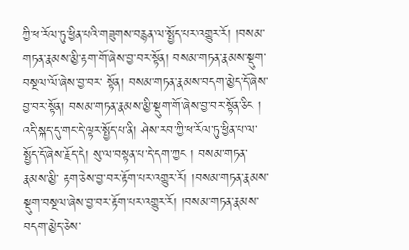ཀྱི་ཕ་རོལ་ཏུ་ཕྱིན་པའི་གཟུགས་བརྙན་ལ་སྤྱོད་པར་འགྱུར་རོ། །བསམ་གཏན་རྣམས་མྱི་རྟག་གོ་ཞེས་བྱ་བར་སྟོན། བསམ་གཏན་རྣམས་སྡུག་བསྔལ་ལོ་ཞེས་བྱ་བར་ སྟོན། བསམ་གཏན་རྣམས་བདག་མྱེད་དོ་ཞེས་བྱ་བར་སྟོན། བསམ་གཏན་རྣམས་མྱི་སྡུག་གོ་ཞེས་བྱ་བར་སྟོན་ཅིང ། འདི་སྐད་དུ་གང་དེ་ལྟར་སྤྱོད་པ་ནི། ཤེས་རབ་ཀྱི་ཕ་རོལ་ཏུ་ཕྱིན་པ་ལ་སྤྱོད་དོ་ཞེས་རྗོད་དེ། སུ་ལ་བསྟན་པ་དེ་དག་ཀྱང ། བསམ་གཏན་རྣམས་མྱི་ རྟག་ཅེས་བྱ་བར་རྟོག་པར་འགྱུར་རོ། །བསམ་གཏན་རྣམས་སྡུག་བསྔལ་ཞེས་བྱ་བར་རྟོག་པར་འགྱུར་རོ། །བསམ་གཏན་རྣམས་བདག་མྱེད་ཅེས་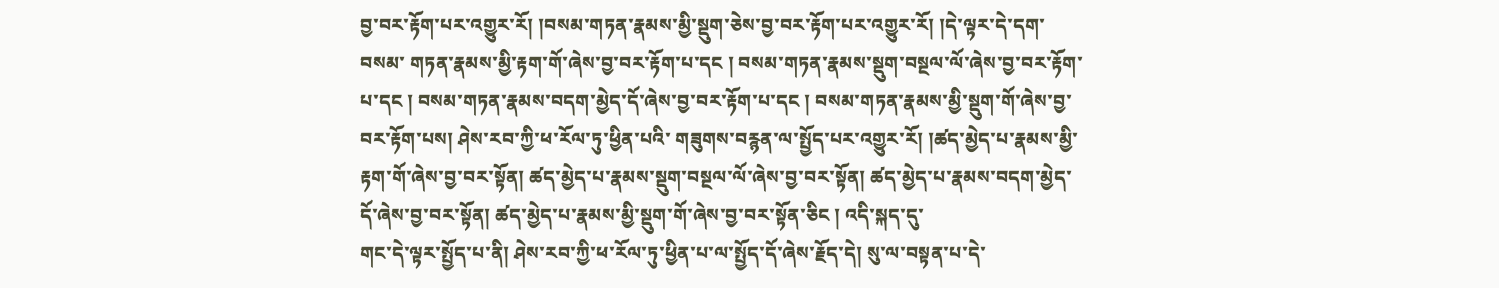བྱ་བར་རྟོག་པར་འགྱུར་རོ། །བསམ་གཏན་རྣམས་མྱི་སྡུག་ཅེས་བྱ་བར་རྟོག་པར་འགྱུར་རོ། །དེ་ལྟར་དེ་དག་བསམ་ གཏན་རྣམས་མྱི་རྟག་གོ་ཞེས་བྱ་བར་རྟོག་པ་དང ། བསམ་གཏན་རྣམས་སྡུག་བསྔལ་ལོ་ཞེས་བྱ་བར་རྟོག་པ་དང ། བསམ་གཏན་རྣམས་བདག་མྱེད་དོ་ཞེས་བྱ་བར་རྟོག་པ་དང ། བསམ་གཏན་རྣམས་མྱི་སྡུག་གོ་ཞེས་བྱ་བར་རྟོག་པས། ཤེས་རབ་ཀྱི་ཕ་རོལ་ཏུ་ཕྱིན་པའི་ གཟུགས་བརྙན་ལ་སྤྱོད་པར་འགྱུར་རོ། །ཚད་མྱེད་པ་རྣམས་མྱི་རྟག་གོ་ཞེས་བྱ་བར་སྟོན། ཚད་མྱེད་པ་རྣམས་སྡུག་བསྔལ་ལོ་ཞེས་བྱ་བར་སྟོན། ཚད་མྱེད་པ་རྣམས་བདག་མྱེད་དོ་ཞེས་བྱ་བར་སྟོན། ཚད་མྱེད་པ་རྣམས་མྱི་སྡུག་གོ་ཞེས་བྱ་བར་སྟོན་ཅིང ། འདི་སྐད་དུ་
གང་དེ་ལྟར་སྤྱོད་པ་ནི། ཤེས་རབ་ཀྱི་ཕ་རོལ་ཏུ་ཕྱིན་པ་ལ་སྤྱོད་དོ་ཞེས་རྗོད་དེ། སུ་ལ་བསྟན་པ་དེ་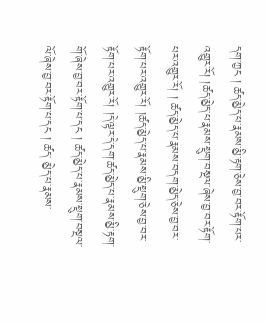དག་ཀྱང ། ཚད་མྱེད་པ་རྣམས་མྱི་རྟག་ཅེས་བྱ་བར་རྟོག་པར་འགྱུར་རོ། །ཚད་མྱེད་པ་རྣམས་སྡུག་བསྔལ་ཞེས་བྱ་བར་རྟོག་པར་འགྱུར་རོ། ། ཚད་མྱེད་པ་རྣམས་བདག་མྱེད་ཅེས་བྱ་བར་རྟོག་པར་འགྱུར་རོ། །ཚད་མྱེད་པ་རྣམས་མྱི་སྡུག་ཅེས་བྱ་བར་རྟོག་པར་འགྱུར་རོ། །དེ་ལྟར་དེ་དག་ཚད་མྱེད་པ་རྣམས་མྱི་རྟག་གོ་ཞེས་བྱ་བར་རྟོག་པ་དང ། ཚད་མྱེད་པ་རྣམས་སྡུག་བསྔལ་ལོ་ཞེས་བྱ་བར་རྟོག་པ་དང ། ཚད་ མྱེད་པ་རྣམས་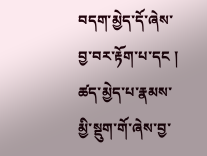བདག་མྱེད་དོ་ཞེས་བྱ་བར་རྟོག་པ་དང ། ཚད་མྱེད་པ་རྣམས་མྱི་སྡུག་གོ་ཞེས་བྱ་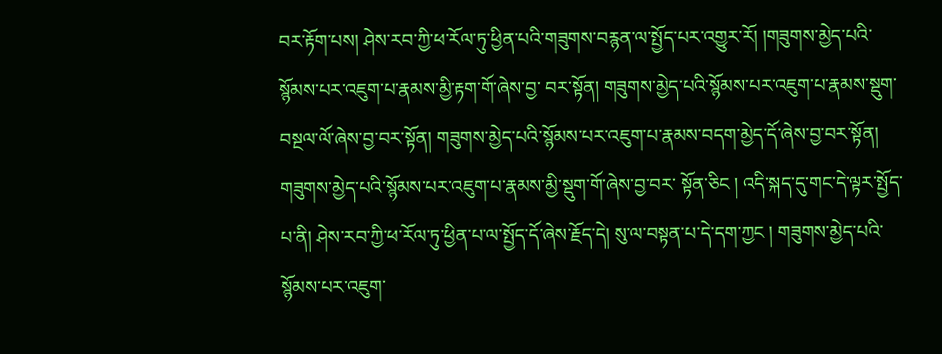བར་རྟོག་པས། ཤེས་རབ་ཀྱི་ཕ་རོལ་ཏུ་ཕྱིན་པའི་གཟུགས་བརྙན་ལ་སྤྱོད་པར་འགྱུར་རོ། །གཟུགས་མྱེད་པའི་སྙོམས་པར་འཇུག་པ་རྣམས་མྱི་རྟག་གོ་ཞེས་བྱ་ བར་སྟོན། གཟུགས་མྱེད་པའི་སྙོམས་པར་འཇུག་པ་རྣམས་སྡུག་བསྔལ་ལོ་ཞེས་བྱ་བར་སྟོན། གཟུགས་མྱེད་པའི་སྙོམས་པར་འཇུག་པ་རྣམས་བདག་མྱེད་དོ་ཞེས་བྱ་བར་སྟོན། གཟུགས་མྱེད་པའི་སྙོམས་པར་འཇུག་པ་རྣམས་མྱི་སྡུག་གོ་ཞེས་བྱ་བར་ སྟོན་ཅིང ། འདི་སྐད་དུ་གང་དེ་ལྟར་སྤྱོད་པ་ནི། ཤེས་རབ་ཀྱི་ཕ་རོལ་ཏུ་ཕྱིན་པ་ལ་སྤྱོད་དོ་ཞེས་རྗོད་དེ། སུ་ལ་བསྟན་པ་དེ་དག་ཀྱང ། གཟུགས་མྱེད་པའི་སྙོམས་པར་འཇུག་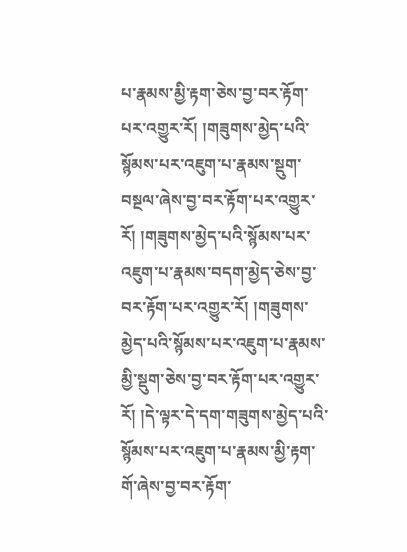པ་རྣམས་མྱི་རྟག་ཅེས་བྱ་བར་རྟོག་པར་འགྱུར་རོ། །གཟུགས་མྱེད་པའི་ སྙོམས་པར་འཇུག་པ་རྣམས་སྡུག་བསྔལ་ཞེས་བྱ་བར་རྟོག་པར་འགྱུར་རོ། །གཟུགས་མྱེད་པའི་སྙོམས་པར་འཇུག་པ་རྣམས་བདག་མྱེད་ཅེས་བྱ་བར་རྟོག་པར་འགྱུར་རོ། །གཟུགས་མྱེད་པའི་སྙོམས་པར་འཇུག་པ་རྣམས་མྱི་སྡུག་ཅེས་བྱ་བར་རྟོག་པར་འགྱུར་ རོ། །དེ་ལྟར་དེ་དག་གཟུགས་མྱེད་པའི་སྙོམས་པར་འཇུག་པ་རྣམས་མྱི་རྟག་གོ་ཞེས་བྱ་བར་རྟོག་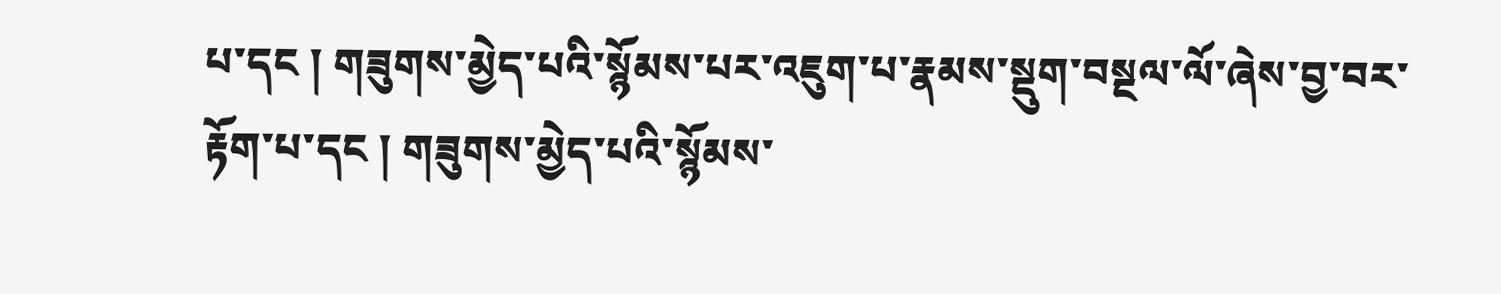པ་དང ། གཟུགས་མྱེད་པའི་སྙོམས་པར་འཇུག་པ་རྣམས་སྡུག་བསྔལ་ལོ་ཞེས་བྱ་བར་རྟོག་པ་དང ། གཟུགས་མྱེད་པའི་སྙོམས་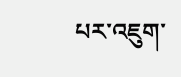པར་འཇུག་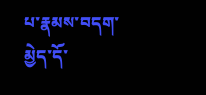པ་རྣམས་བདག་མྱེད་དོ་